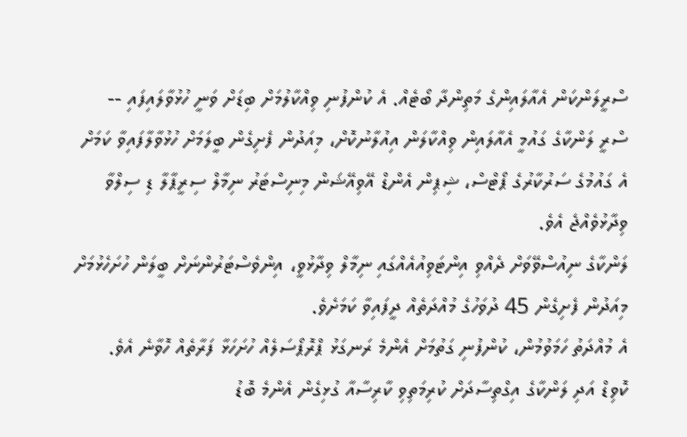ސްރީލަންކަން އެއާލައިންގެ މަތިންދާ ބޯޓެއް. އެ ކުންފުނި ވިއްކާލުމަށް ބިޑަށް ވަނީ ހުޅުވާލައިފައި --
ސްރީ ލަންކާގެ ގައުމީ އެއާލައިން ވިއްކާލަން އިއުލާނުކޮށް، މިއަދުން ފެށިގެން ބީލަމަށް ހުޅުވާލާފައިވާ ކަމަށް އެ ގައުމުގެ ސަރުކާރުގެ ޕޯޓްސް، ޝިޕިން އެންޑް އޭވިއޭޝަން މިނިސްޓަރު ނިމާލް ސިރީޕާލާ ޑި ސިލްވާ ވިދާޅުވެއްޖެ އެވެ.
ލަންކާގެ ނިއުސްވޭވަށް ދެއްވި އިންޓަވިއުއެއްގައި ނިމާލް ވިދާޅުވީ، އިންވެސްޓަރުންނަށް ބީލަން ހުށަހެޅުމަށް މިއަދުން ފެށިގެން 45 ދުވަހުގެ މުއްދަތެއް ދީފައިވާ ކަމަށެވެ.
އެ މުއްދަތު ހަމަވުމުން، ކުންފުނި ގަތުމަށް އެންމެ ރަނގަޅު ޕްރޮޕޯސަލެއް ހުށަހަޅާ ފަރާތެއް ހޮވާނެ އެވެ.
ކޮވިޑް އަދި ލަންކާގެ އިގްތިސާދަށް ކުރިމަތިވި ކާރިސާއާ ގުޅިގެން އެންމެ ބޮޑު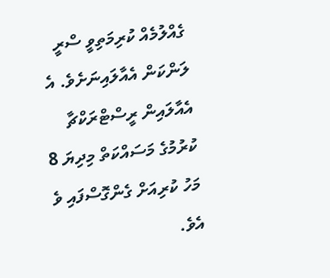ގެއްލުމެއް ކުރިމަތިވީ ސްރީ ލަންކަން އެއާލައިނަށެވެ. އެ އެއާލައިން ރީސްޓްރަކްޗާ ކުރުމުގެ މަސައްކަތް މިދިޔަ 8 މަހު ކުރިއަށް ގެންގޮސްފައި ވެ އެވެ.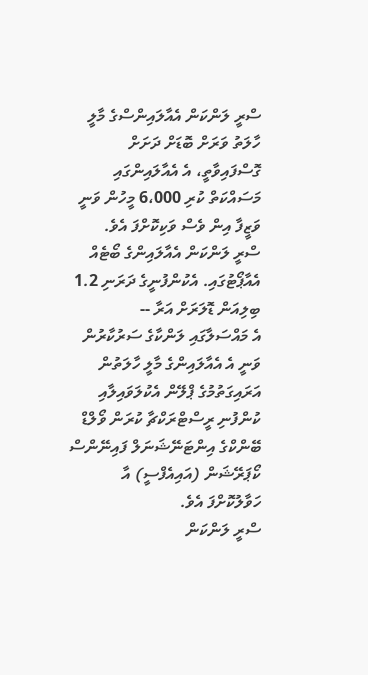ސްރީ ލަންކަން އެއާލައިންސްގެ މާލީ ހާލަތު ވަރަށް ބޮޑަށް ދަށަށް ގޮސްފައިވާތީ، އެ އެއާލައިންގައި މަސައްކަތް ކުރި 6،000 މީހުން ވަނީ ވަޒީފާ އިން ވެސް ވަކިކޮށްފަ އެވެ.
ސްރީ ލަންކަން އެއާލައިންގެ ބޯޓެއް އެއާޕޯޓުގައި. އެކުންފުނީގެ ދަރަނި 1.2 ބިލިއަން ޑޮލަރަށް އަރާ --
އެ މައްސަލާގައި ލަންކާގެ ސަރުކާރުން ވަނީ އެ އެއާލައިންގެ މާލީ ހާލަތުން އަރައިގަތުމުގެ ޕްލޭން އެކުލަވައިލާއި ކުންފުނި ރީސްޓްރަކްޗާ ކުރަން ވޯލްޑް ބޭންކްގެ އިންޓަނޭޝަނަލް ފައިނޭންސް ކޯޕަރޭޝަން (އައިއެފްސީ) އާ ހަވާލުކޮށްފަ އެވެ.
ސްރީ ލަންކަން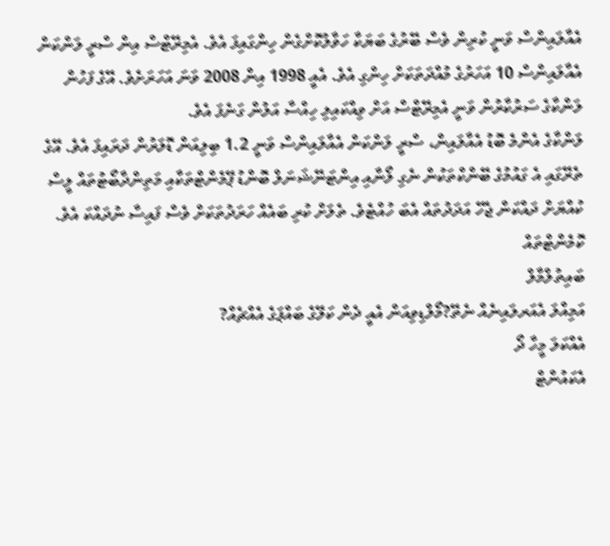އެއާލައިންސް ވަނީ ކުރިން ވެސް ބޭރުގެ ބަޔަކާ ހަވާލުކޮށްގެން ހިންގައިފަ އެވެ. އެމިރޭޓްސް އިން ސްރީ ލަންކަން އެއާލައިންސް 10 އަހަރުގެ މުއްދަތަކަށް ހިންގި އެވެ. އެއީ 1998 އިން 2008 ވަނަ އަހަރަށެވެ. އޭގެ ފަހުން ލަންކާގެ ސަރުކާރުން ވަނީ އެމިރޭޓްސް އަށް ވިއްކައިލި ހިއްސާ އަލުން ގަނެފަ އެވެ.
ލަންކާގެ އެންމެ ބޮޑު އެއާލައިން، ސްރީ ލަންކަން އެއާލައިންސް ވަނީ 1.2 ބިލިއަން ޑޮލަރުން ދަރައިފަ އެވެ. އޭގެ ތެރޭގައި އެ ގައުމުގެ ބޭންކްތަކުން ނެގި ލޯނާއި އިންޓަނޭޝަނަލް ބޮންޑު ޕޭމެންޓްތަކާއި މަތިންދާބޯޓުތައް ލީސް ކުއްޔަށް ދައްކަން ޖެހޭ އަދަދުތައް އެބަ ހުއްޓެވެ. ތެލަށް ކުރި ބައެއް ހަރަދުތަކަށް ވެސް ފައިސާ ނުދައްކަ އެވެ.
ކޮމެންޓްތައް
ބައިތުލްމާލް
އަމިއްލަ އެއަރލައިނެއް ނެތޭ?މޯލްޑިވިއަން އެއީ ދެން ކަލޭގެ ބައްޕަގެ އެއްޗެއް?
އެއްކަލަ މީހާ ދޯ
އެކައުންޓް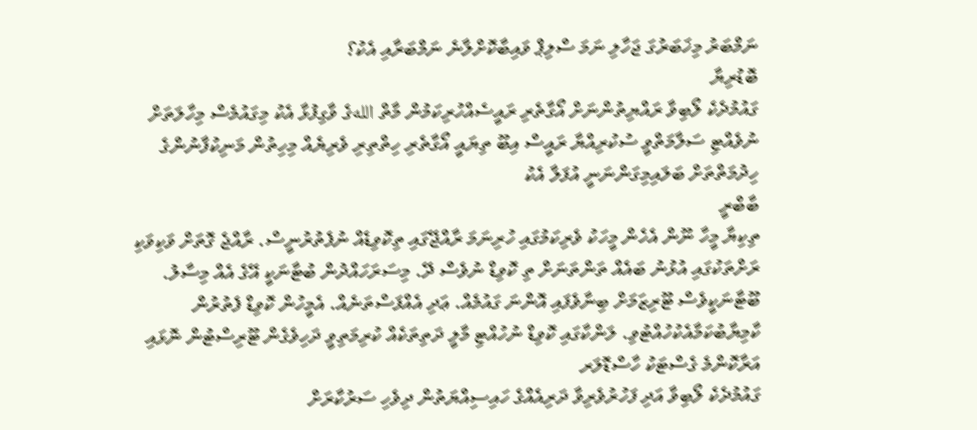ނަމްބަރު މިޚަބަރުގަ ޖަހާލި ނަމަ ސްލިޕް ވައިބާކޮށްލާނެ ނަމްބަރާއި އެކު؟
ބޮޑުރިޔާ
ގައުމުދެކެ ލޯބިވާ ރައްޔިތުންނަށް އޯގާތެރި ރައީސެއްހުރިކަމުން މާތް اللهގެ ވާގިފުޅާ އެކު މިގައުމެސް މިހާލަތަށް ނުވެއްޓި ސަލާމަތްވީ ސުކުރިއްޔާ ރައީސް އިބޫ ތިޔައީ އޯގާތެރި ހިތްތިރި ވެރިޔެއް މިހިތުން މަނިކުފާނުންގެ ހިދުމަތްތަށް ބަލައިމިގަންނަނީ އުފަލާ އެކު
ބާބްރީ
ތިކިޔާ މީހާ ނޫން އެހެން މީހަކު ވެރިކަމުގައި ހުރިނަމަ ރާއްޖޭގައި ތިކޮވިޑެއް ނުފެތުރުނީސް. ރާއްޖެ ގޮތަށް ވަކިވަކި ރަށްތަކުގައި އުޅުނު ބައެއް ތަންތަނަށް ތި ކޮވިޑް ނުވެސް ދޭ. މިސަރަހައްދުން ބުޓާނަކީ އޭގެ އެއް މިސާލު. ބޫޓާނަކީވެސް ޓޫރިޒަމަށް ބިނާވެފައި އޮންނަ ގައުމެއް. ޢަދި އެއްފަސްތަނެއް. އެމީހުން ކޮވިޑް ފެތުރުން ކާމިޔާބުކަމާއެކުހުއްޓުވި. ލަންކާގައި ކޮވިޑް ނުހުއްޓި މާލީ ދަތިތަކެއް ކުރިމަތިވީ ދަހިވެގެން ޓޫރިސްޓުން ނޮޅައި އަރާކޮންމެ ގެސްޓަކު ހާސްޑޮލަރ
ގައުމުދެކެ ލޯބިވާ އަދި ފަހުރުވެރިވާ ދަރިއެއްގެ ހައިސިއްޔަތުން ދިވެހި ސަރުކާރަށް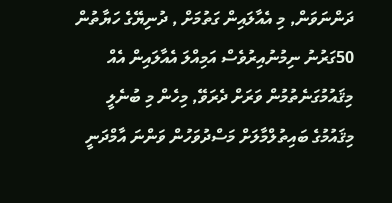ދަންނަވަން, މި އެއާލައިން ގަތުމަށް , ދުނިޔޭގެ ހަޔާތުން 50ގަރުނު ނިމުނުއިރުވެސް އަމިއްލަ އެއާލައިން އެއް މިޤައުމުގަނެތުމުން ވަރަށް ދެރަވޭ, މިހެން މި ބުނެލީ މިޤައުމުގެ ބައިތުލްމާލަށް މަސްދުވަހުން ވަންނަ އާމްދަނީ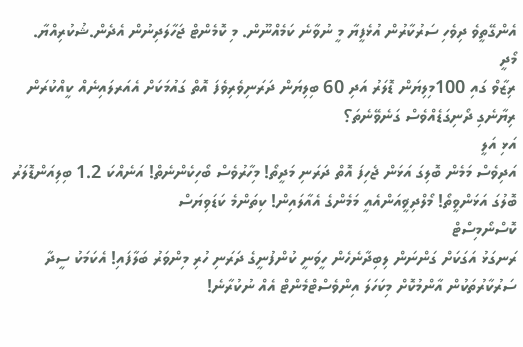އެންގޭތީވެ ދިވެހި ސަރުކާރުން އުޅެފީޔާ މީ ނުވާނެ ކަމެއްނޫން. މި ކޮމެންޓް ޖަހާލަދިނުން އެދެން.ޝުކުރިއްޔާ.
މޯދީ
ރިޒާވް ގައި 100މިލިޔަން ޑޮލަރު އަދި 60 ބިލިޔަން ދަރަނިވެރިވެފަ އޮތް ގައުމަކަށް އެއަރލައިނެއް ކީއްކުރަން ރިޔާނެގި ދޯނިގަޑެއްވެސް ގަނެވޭނެތަ؟
އަޅި އަލީ
އަދިވެސް މަމެން ބޮލިގަ އަޅަން ޖެހިފަ އޮތް ދަރަނި މަދީތޯ! މިހާރުވެސް ބޯހިކެންނެތް! އަނެއްކަ 1.2 ބިލިއަންޑޮލަރު ބޮލުގަ އަޅަންވީތޯ! މޯލްދިޥީއަންއެއީ މަމެންގެ އެއާލައިން! ކިތަންމެ ކަޑަވިޔަސް
ކޮސްނޯމިސްޓް
ރަނގަޅު އަގަކަށް ގަންނަން ލިބިދާނެހެން ހީވަނީ ކުންފުނީގެ ދަރަނި ހުރި މިންވަރު ބަލާފައި! އެކަމަކު ސީދާ ސަރުކާރުތަކުން އާންމުކޮށް މިކަހަލަ އިންވެސްޓްމެންޓް އެއް ނުކުރާނެ!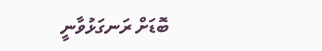ބޮޑަށް ރަނގަޅުވާނީ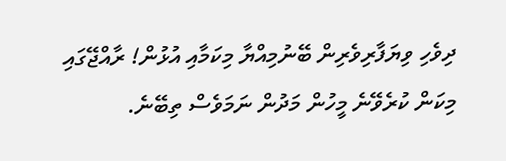ދިވެހި ވިޔަފާރިވެރިން ބޭނުމިއްޔާ މިކަމާއި އުޅުން! ރާއްޖޭގައި މިކަން ކުރެވޭނެ މީހުން މަދުން ނަމަވެސް ތިބޭނެ.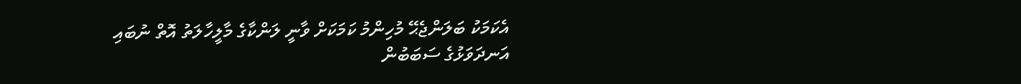އެކަމަކު ބަލަންޖެޙޭ މުހިންމު ކަމަކަށް ވާނީ ލަންކާގެ މާލީހާލަތު އޮތް ނުބައި އަނދަވަޅުގެ ސަބަބުން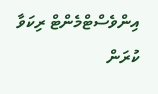އިންވެސްޓްމެންޓް ރިކަވާ ކުރަން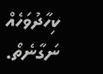ކިހާދުވަހެއް ނަގާނެތޯ.